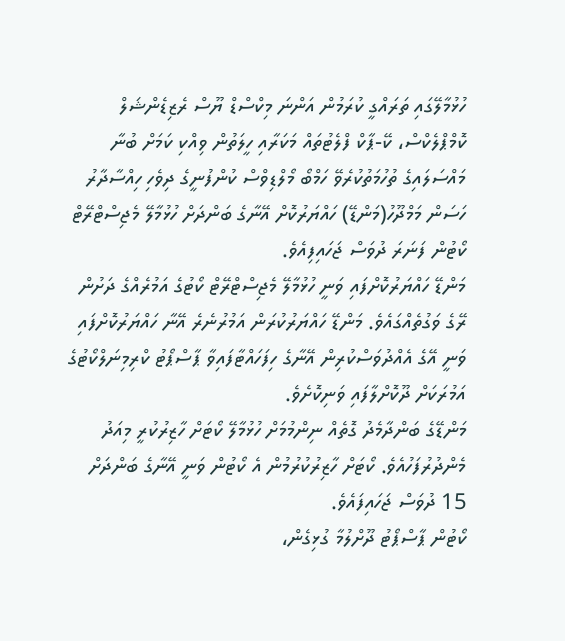ހުޅުމާލޭގައި ތަރައްގީ ކުރަމުން އަންނަ މިކްސްޑް ޔޫސް ރެޒިޑެންޝަލް ކޮމްޕްލެކްސް، ކޭ-ޕާކް ފްލެޓުތައް މަކަރާއި ހީލަތުން ވިއްކި ކަމަށް ބުނާ މައްސަލައިގެ ތުހުމަތުކުރެވޭ ހަމްބޯ މޯލްޑިވްސް ކުންފުނީގެ ދިވެހި ހިއްސާދާރު ހަސަން މަމްދޫހު(މަންޑޭ) ހައްޔަރުކޮށް އޭނާގެ ބަންދަށް ހުޅުމާލޭ މެޖިސްޓްރޭޓް ކޯޓުން ފަނަރަ ދުވަސް ޖަހައިފިއެވެ.
މަންޑޭ ހައްޔަރުކޮށްފައި ވަނީ ހުޅުމާލޭ މެޖިސްޓްރޭޓް ކޯޓުގެ އަމުރެއްގެ ދަށުން ރޭގެ ވަގުތެއްގައެވެ. މަންޑޭ ހައްޔަރުކުރަން އަމުރުނެރެ އޭނާ ހައްޔަރުކޮށްފައި ވަނީ އޭގެ އެއްދުވަސްކުރިން އޭނާގެ ހިފަހައްޓާފައިވާ ޕާސްޕޯޓު ކްރިމިނަލްކޯޓުގެ އަމުރަކަށް ދޫކޮށްލާފައި ވަނިކޮށެވެ.
މަންޑޭގެ ބަންދާމެދު ގޮތެއް ނިންމުމަށް ހުޅުމާލޭ ކޯޓަށް ހާޒިރުކުރީ މިއަދު މެންދުރުފަހުއެވެ. ކޯޓަށް ހާޒިރުކުރުމުން އެ ކޯޓުން ވަނީ އޭނާގެ ބަންދަށް 15 ދުވަސް ޖަހައިފައެވެ.
ކޯޓުން ޕާސްޕޯޓު ދޫށްލުމާ ގުޅިގެން،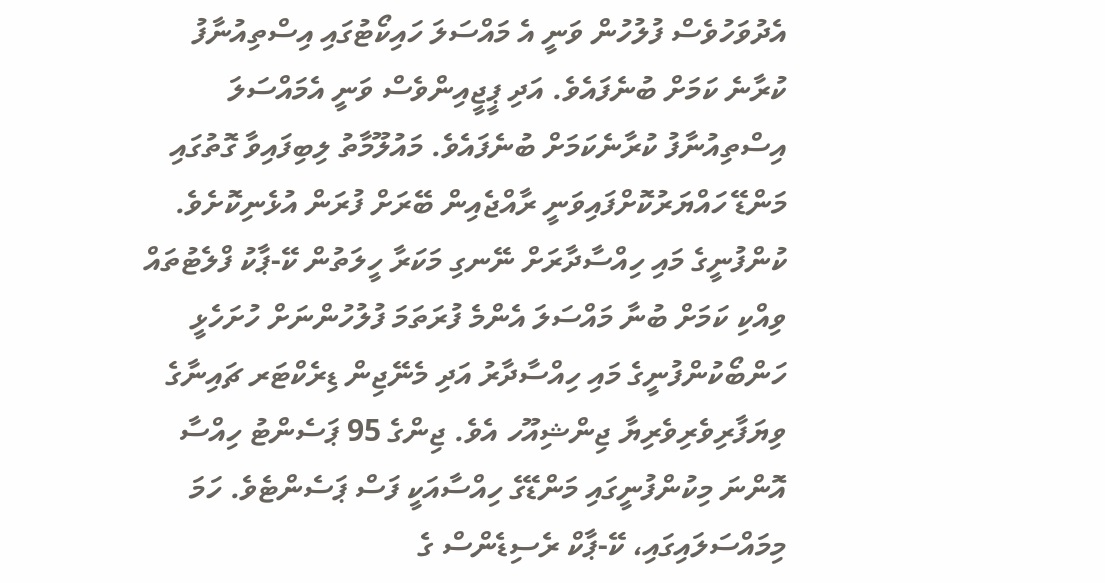އެދުވަހުވެސް ފުލުހުން ވަނީ އެ މައްސަލަ ހައިކޯޓުގައި އިސްތިއުނާފު ކުރާނެ ކަމަށް ބުނެފައެވެ. އަދި ޕީޖީއިންވެސް ވަނީ އެމައްސަލަ އިސްތިއުނާފު ކުރާނެކަމަށް ބުނެފައެވެ. މައުލޫމާތު ލިބިފައިވާ ގޮތުގައި މަންޑޭ ހައްޔަރުކޮށްފައިވަނީ ރާއްޖެއިން ބޭރަށް ފުރަން އުޅެނިކޮށެވެ.
ކުންފުނީގެ މައި ހިއްސާދާރަށް ނޭނގި މަކަރާ ހީލަތުން ކޭ-ޕާކު ފްލެޓުތައް ވިއްކި ކަމަށް ބުނާ މައްސަލަ އެންމެ ފުރަތަމަ ފުލުހުންނަށް ހުށަހެޅީ ހަންބޯކުންފުނީގެ މައި ހިއްސާދާރު އަދި މެނޭޖިން ޑިރެކްޓަރ ޗައިނާގެ ވިޔަފާރިވެރިވެރިޔާ ޖިންޝިއޫހ އެވެ. ޖިންގެ 95 ޕަސެންޓު ހިއްސާ އޮންނަ މިކުންފުނީގައި މަންޑޭގެ ހިއްސާއަކީ ފަސް ޕަސެންޓެވެ. ހަމަ މިމައްސަލައިގައި، ކޭ-ޕާކް ރެސިޑެންސް ގެ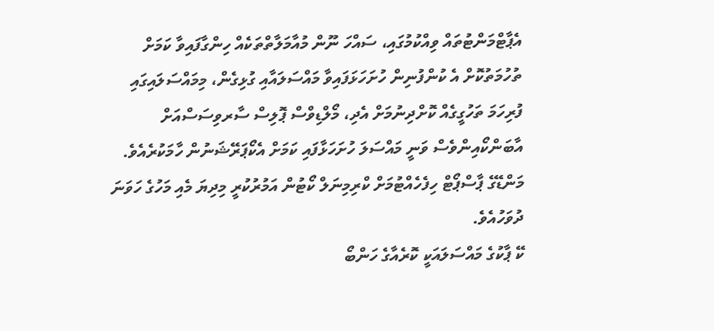އެޕާޓްމަންޓުތައް ވިއްކުމުގައި، ސައްހަ ނޫން މުއާމަލާތްތަކެއް ހިންގާފައިވާ ކަމަށް ތުހުމަތުކޮށް އެ ކުންފުނިން ހުށަހަޅަފައިވާ މައްސަލައާއި ގުޅިގެން، މިމައްސަލައިގައި ފުރިހަމަ ތަހުގީގެއް ކޮށްދިނުމަށް އެދި، މޯލްޑިވްސް ޕޮލިސް ސާރވިސަސްއަށް އާބަންކޯއިންވެސް ވަނީ މައްސަލަ ހުށަހަޅާފައި ކަމަށް އެކޯޕަރޭޝަނުން ހާމަކުރެއެވެ.
މަންޑޭގެ ޕާސްޕޯޓް ހިފެހެއްޓުމަށް ކްރިމިނަލް ކޯޓުން އަމުރުކުރީ މިދިޔަ މެއި މަހުގެ ހަވަނަ ދުވަހުއެވެ.
ކޭ ޕާކުގެ މައްސަލައަކީ ކޮރެއާގެ ހަންބޯ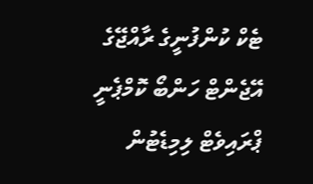ޓެކް ކުންފުނީގެ ރާއްޖޭގެ އޭޖެންޓް ހަންބޯ ކޮމްޕެނީ ޕްރައިވެޓް ލިމިޑެޓުން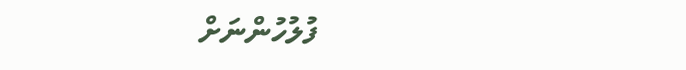ފުލުހުންނަށް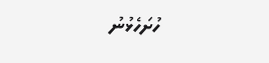ހުށަހެޅުނު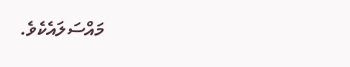މައްސަލައެކެވެ.